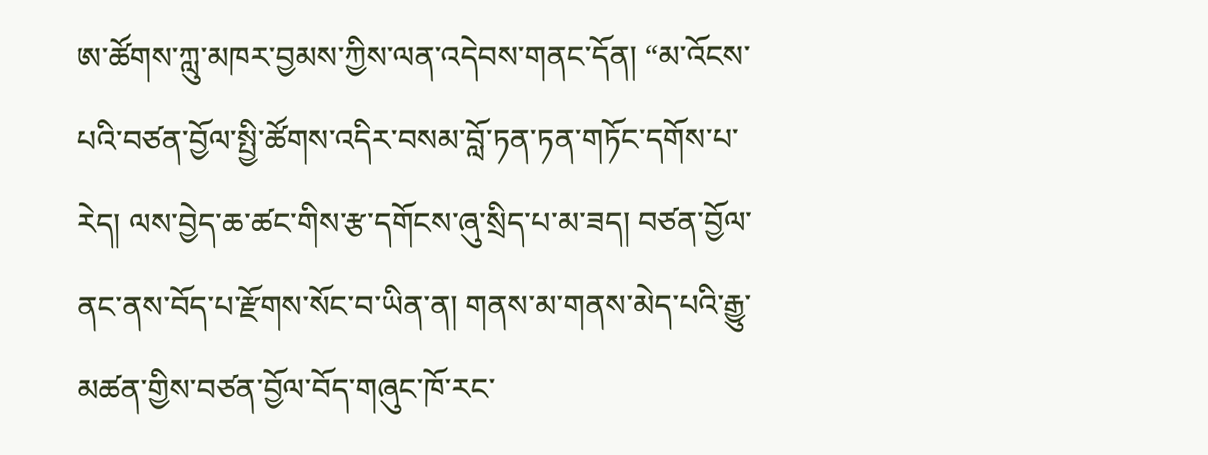ཨ་ཚོགས་ཀླུ་མཁར་བྱམས་ཀྱིས་ལན་འདེབས་གནང་དོན། “མ་འོངས་པའི་བཙན་བྱོལ་སྤྱི་ཚོགས་འདིར་བསམ་བློ་ཏན་ཏན་གཏོང་དགོས་པ་རེད། ལས་བྱེད་ཆ་ཚང་གིས་རྩ་དགོངས་ཞུ་སྲིད་པ་མ་ཟད། བཙན་བྱོལ་ནང་ནས་བོད་པ་རྫོགས་སོང་བ་ཡིན་ན། གནས་མ་གནས་མེད་པའི་རྒྱུ་མཚན་གྱིས་བཙན་བྱོལ་བོད་གཞུང་ཁོ་རང་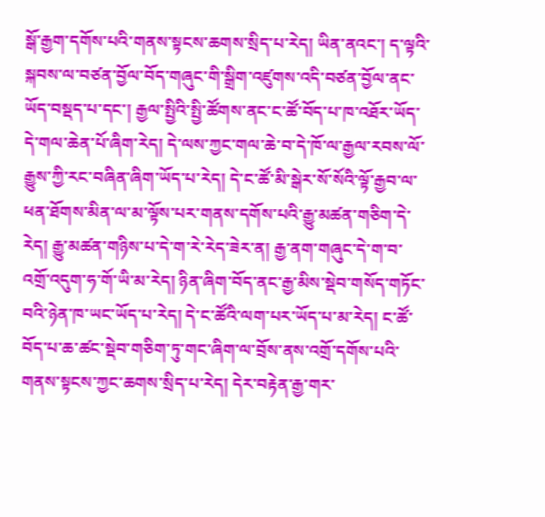སྒོ་རྒྱག་དགོས་པའི་གནས་སྟངས་ཆགས་སྲིད་པ་རེད། ཡིན་ནའང་། ད་ལྟའི་སྐབས་ལ་བཙན་བྱོལ་བོད་གཞུང་གི་སྒྲིག་འཛུགས་འདི་བཙན་བྱོལ་ནང་ཡོད་བསྡད་པ་དང་། རྒྱལ་སྤྱིའི་སྤྱི་ཚོགས་ནང་ང་ཚོ་བོད་པ་ཁ་འཐོར་ཡོད་དེ་གལ་ཆེན་པོ་ཞིག་རེད། དེ་ལས་ཀྱང་གལ་ཆེ་བ་དེ་ཁོ་ལ་རྒྱལ་རབས་ལོ་རྒྱུས་ཀྱི་རང་བཞིན་ཞིག་ཡོད་པ་རེད། དེ་ང་ཚོ་མི་སྒེར་སོ་སོའི་ལྟོ་རྒྱབ་ལ་ཕན་ཐོགས་མིན་ལ་མ་ལྟོས་པར་གནས་དགོས་པའི་རྒྱུ་མཚན་གཅིག་དེ་རེད། རྒྱུ་མཚན་གཉིས་པ་དེ་ག་རེ་རེད་ཟེར་ན། རྒྱ་ནག་གཞུང་དེ་ག་བ་འགྲོ་འདུག་ཧ་གོ་ཡི་མ་རེད། ཉིན་ཞིག་བོད་ནང་རྒྱ་མིས་སྡེབ་གསོད་གཏོང་བའི་ཉེན་ཁ་ཡང་ཡོད་པ་རེད། དེ་ང་ཚོའི་ལག་པར་ཡོད་པ་མ་རེད། ང་ཚོ་བོད་པ་ཆ་ཚང་སྡེབ་གཅིག་ཏུ་གང་ཞིག་ལ་བྲོས་ནས་འགྲོ་དགོས་པའི་གནས་སྟངས་ཀྱང་ཆགས་སྲིད་པ་རེད། དེར་བརྟེན་རྒྱ་གར་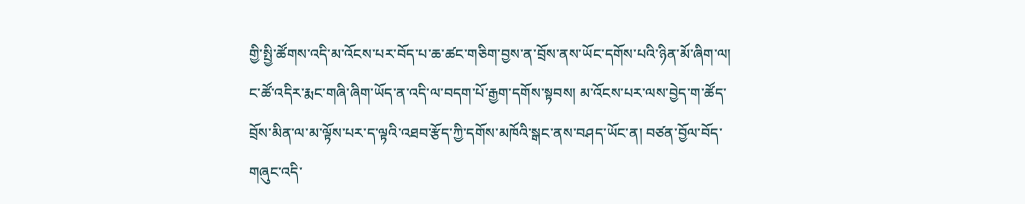གྱི་སྤྱི་ཚོགས་འདི་མ་འོངས་པར་བོད་པ་ཆ་ཚང་གཅིག་བྱས་ན་བྲོས་ནས་ཡོང་དགོས་པའི་ཉིན་མོ་ཞིག་ལ། ང་ཚོ་འདིར་རྨང་གཞི་ཞིག་ཡོད་ན་འདི་ལ་བདག་པོ་རྒྱག་དགོས་སྟབས། མ་འོངས་པར་ལས་བྱེད་ག་ཚོད་བྲོས་མིན་ལ་མ་ལྟོས་པར་ད་ལྟའི་འཐབ་རྩོད་ཀྱི་དགོས་མཁོའི་སྒང་ནས་བཤད་ཡོང་ན། བཙན་བྱོལ་བོད་གཞུང་འདི་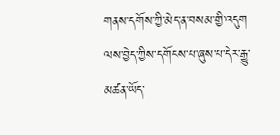གནས་དགོས་ཀྱི་མེད་ན་བསམ་གྱི་འདུག ལས་བྱེད་ཀྱིས་དགོངས་པ་ཞུས་པ་དེར་རྒྱུ་མཚན་ཡོད་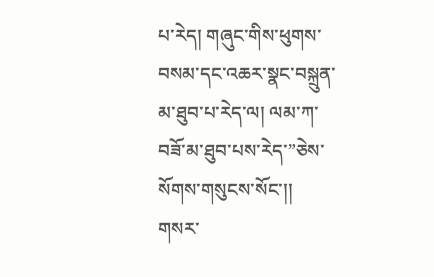པ་རེད། གཞུང་གིས་ཕུགས་བསམ་དང་འཆར་སྣང་བསྐྲུན་མ་ཐུབ་པ་རེད་ལ། ལམ་ཀ་བཟོ་མ་ཐུབ་པས་རེད་”ཅེས་སོགས་གསུངས་སོང་།།
གསར་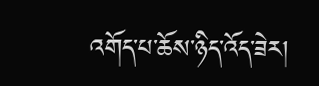འགོད་པ་ཆོས་ཉིད་འོད་ཟེར།